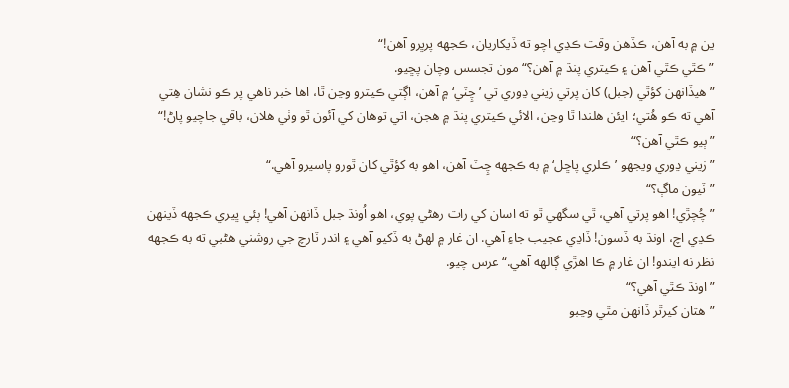ين ۾ به آهن، ڪڏهن وقت ڪڍي اچو ته ڏيکاريان، ڪجهه پرڀرو آهن!“
”ڪٿي ڪٿي آهن ۽ ڪيتري پنڌ ۾ آهن؟“ مون تجسس وچان پڇيو.
”هيڏانهن کؤٿي (جبل) کان پرتي زيني ڍوري تي ’چِٽي‘ ۾ آهن، اڳتي ڪيترو وڃن ٿا، اها خبر ناهي پر ڪو نشان هِتي آهي ته ڪو هُتي؛ ايئن هلندا ٿا وڃن، الائي ڪيتري پنڌ ۾ هجن، اتي توهان کي آئون ٿو وٺي هلان، باقي جاچيو پاڻ!“
”ٻيو ڪٿي آهن؟“
”زيني ڍوري ويجهو ’ڪلري پاڇل‘ ۾ به ڪجهه چِٽ آهن، اهو به کؤٿي کان ٿورو پاسيرو آهي.“
”ٽيون ماڳ؟“
” چُچڙي! اهو پرتي آهي، ٿي سگهي ٿو ته اسان کي رات رهڻي پوي، اهو اُونڌ جبل ڏانهن آهي! ٻئي ڀيري ڪجهه ڏينهن ڪڍي اچ، اونڌ به ڏسون! ڏاڍي عجيب جاءِ آهي. ان غار ۾ لهڻ به ڏکيو آهي ۽ اندر ٽارچ جي روشني هڻبي ته به ڪجهه نظر نه ايندو! ان غار ۾ ڪا اهڙي ڳالهه آهي.“ عرس چيو.
”اونڌ ڪٿي آهي؟“
”هتان کيرٿر ڏانهن مٿي وڃبو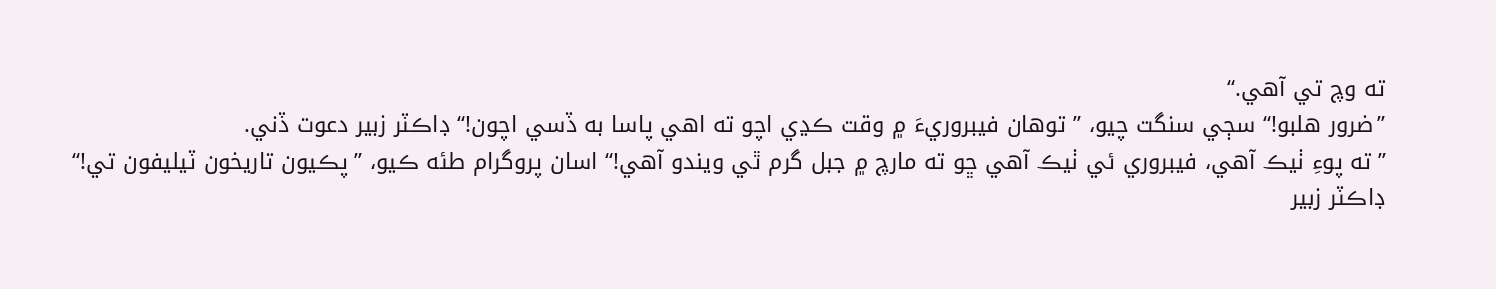ته وچ تي آهي.“
”ضرور هلبو!“ سڄي سنگت چيو، ” توهان فيبروريءَ ۾ وقت ڪڍي اچو ته اهي پاسا به ڏسي اچون!“ ڊاڪٽر زبير دعوت ڏني.
”ته پوءِ ٺيڪ آهي، فيبروري ئي ٺيڪ آهي ڇو ته مارچ ۾ جبل گرم ٿي ويندو آهي!“ اسان پروگرام طئه ڪيو، ”پڪيون تاريخون ٽيليفون تي!“
ڊاڪٽر زبير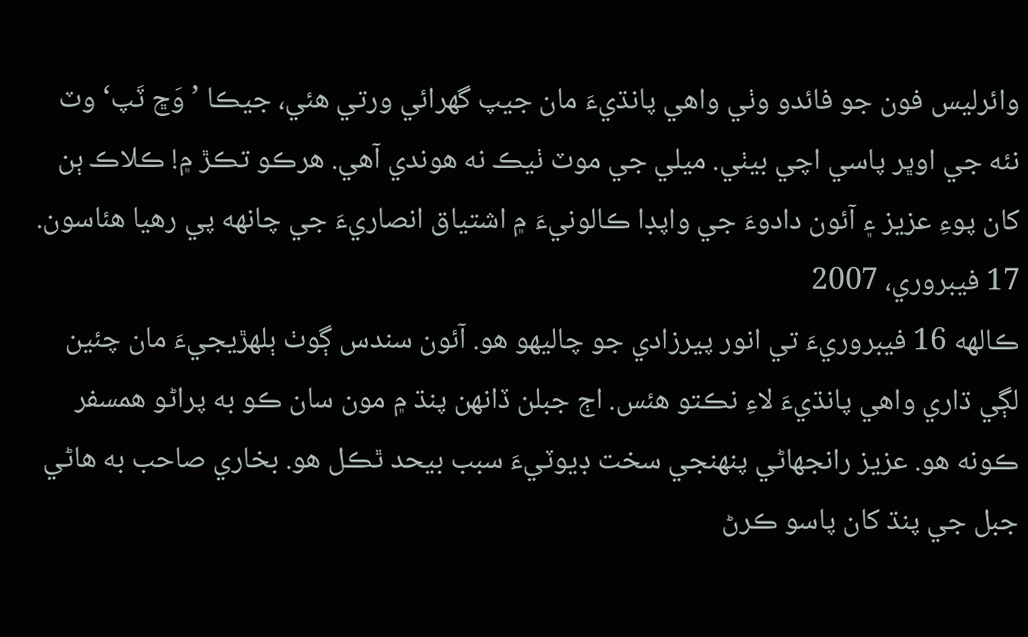وائرليس فون جو فائدو وٺي واهي پانڌيءَ مان جيپ گهرائي ورتي هئي، جيڪا ’ وَڇ ٽَپ‘ وٽ نئه جي اوڀر پاسي اچي بيٺي. ميلي جي موٽ ٺيڪ نه هوندي آهي. هرڪو تڪڙ ۾! ڪلاڪ ٻن کان پوءِ عزيز ۽ آئون دادوءَ جي واپڊا ڪالونيءَ ۾ اشتياق انصاريءَ جي چانهه پي رهيا هئاسون.
17 فيبروري، 2007
ڪالهه 16 فيبروريءَ تي انور پيرزادي جو چاليهو هو. آئون سندس ڳوٺ ٻلهڙيجيءَ مان چئين لڳي ڌاري واهي پانڌيءَ لاءِ نڪتو هئس. اڄ جبلن ڏانهن پنڌ ۾ مون سان ڪو به پراڻو همسفر ڪونه هو. عزيز رانجهاڻي پنهنجي سخت ڊيوٽيءَ سبب بيحد ٿڪل هو. بخاري صاحب به هاڻي جبل جي پنڌ کان پاسو ڪرڻ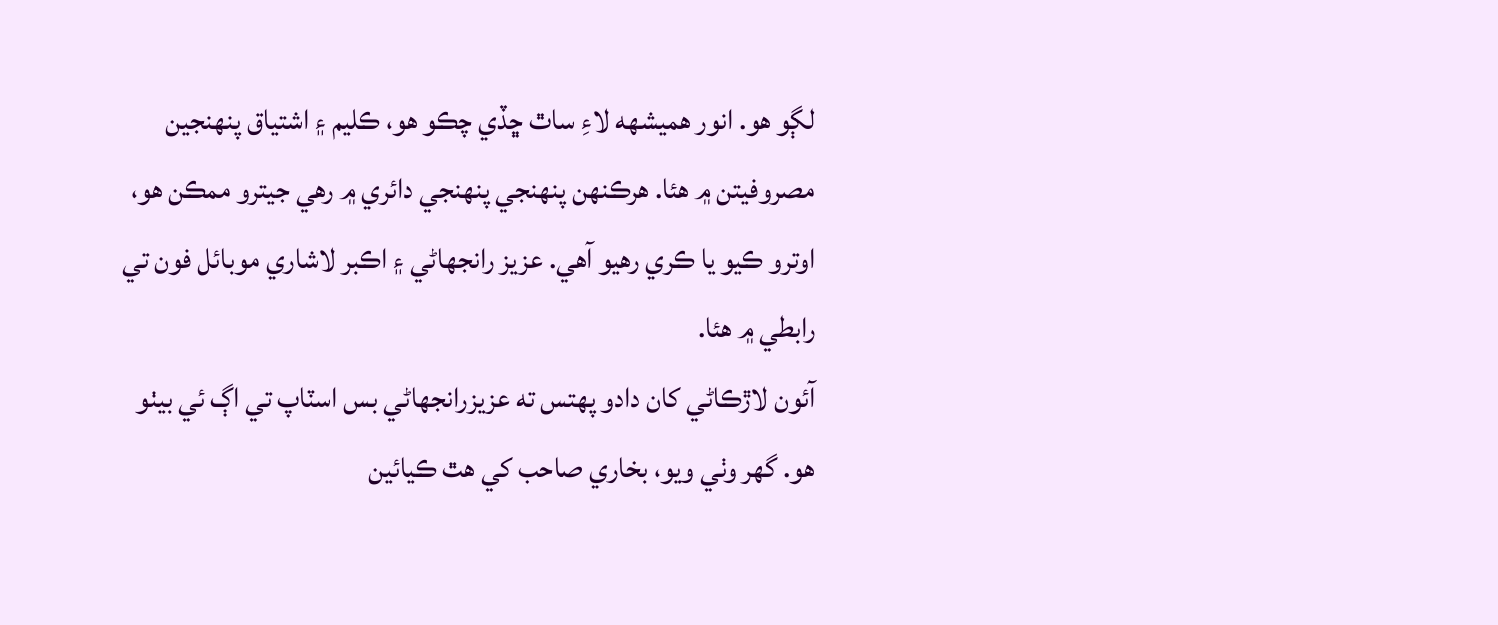لڳو هو. انور هميشهه لاءِ ساٿ ڇڏي چڪو هو، ڪليم ۽ اشتياق پنهنجين مصروفيتن ۾ هئا. هرڪنهن پنهنجي پنهنجي دائري ۾ رهي جيترو ممڪن هو، اوترو ڪيو يا ڪري رهيو آهي. عزيز رانجهاڻي ۽ اڪبر لاشاري موبائل فون تي رابطي ۾ هئا.
آئون لاڙڪاڻي کان دادو پهتس ته عزيزرانجهاڻي بس اسٽاپ تي اڳ ئي بيٺو هو. گهر وٺي ويو، بخاري صاحب کي هٿ ڪيائين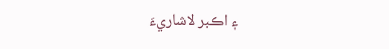۽ اڪبر لاشاريءَ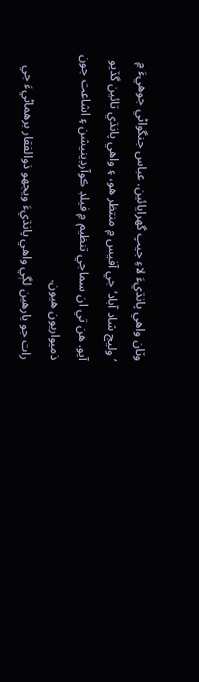وٽان واهي پانڌيءَ لاءِ جيپ گهرايائين. عباس جنگواڻي جوهيءَ ۾ ’وليج شاد آباد‘ جي آفيس ۾ منتظر هو، ۽ واهي پانڌي تائين گڏيو آيو. هن تي ان سماجي تنظيم ۾ فيلڊ ڪوآرڊينيشن ۽ اشاعت جون ذميواريون هيون.
رات جو يارهين لڳي واهي پانڌيءَ ويجهو ذوالفقار برهماڻيءَ جي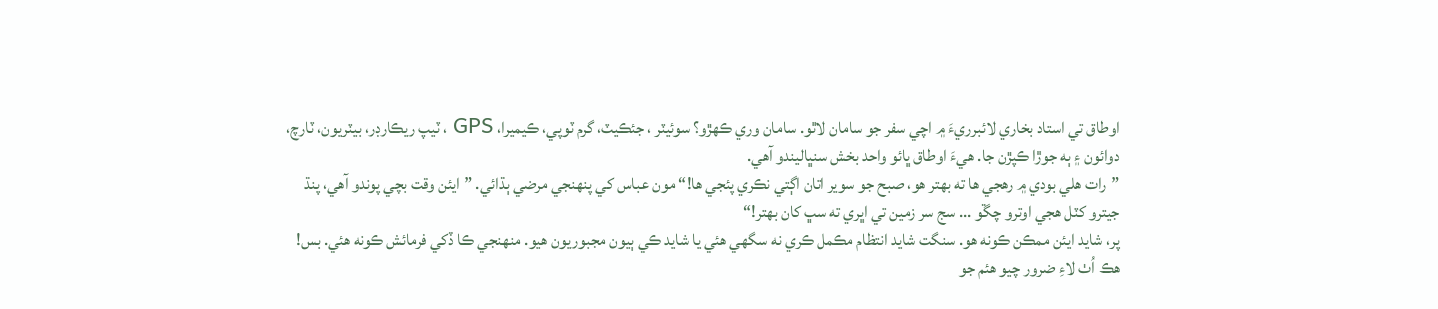اوطاق تي استاد بخاري لائبرريءَ ۾ اچي سفر جو سامان لاٿو. سامان وري ڪهڙو؟ سوئيٽر ، جئڪيٽ، گرم ٽوپي، ڪيميرا، GPS ، ٽيپ ريڪارڊر، بيٽريون، ٽارچ، دوائون ۽ ٻه جوڙا ڪپڙن جا. هيءَ اوطاق ڀائو واحد بخش سنڀاليندو آهي.
”رات هلي بودي ۾ رهجي ها ته بهتر هو، صبح جو سوير اتان اڳتي نڪري پئجي ها!“ مون عباس کي پنهنجي مرضي ٻڌائي. ”ايئن وقت بچي پوندو آهي، پنڌ جيترو کٽل هجي اوترو چڱو ... سج سر زمين تي اڀري ته سڀ کان بهتر!“
پر، شايد ايئن ممڪن ڪونه هو. سنگت شايد انتظام مڪمل ڪري نه سگهي هئي يا شايد ڪي ٻيون مجبوريون هيو. منهنجي ڪا ڏکي فرمائش ڪونه هئي. بس! هڪ اُٺ لاءِ ضرور چيو هئم جو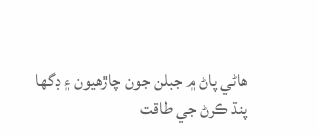هاڻي پاڻ ۾ جبلن جون چاڙهيون ۽ ڊگها پنڌ ڪرڻ جي طاقت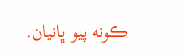ڪونه پيو ڀانيان.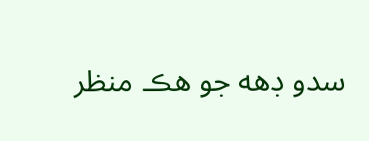سدو ڊهه جو هڪ منظر